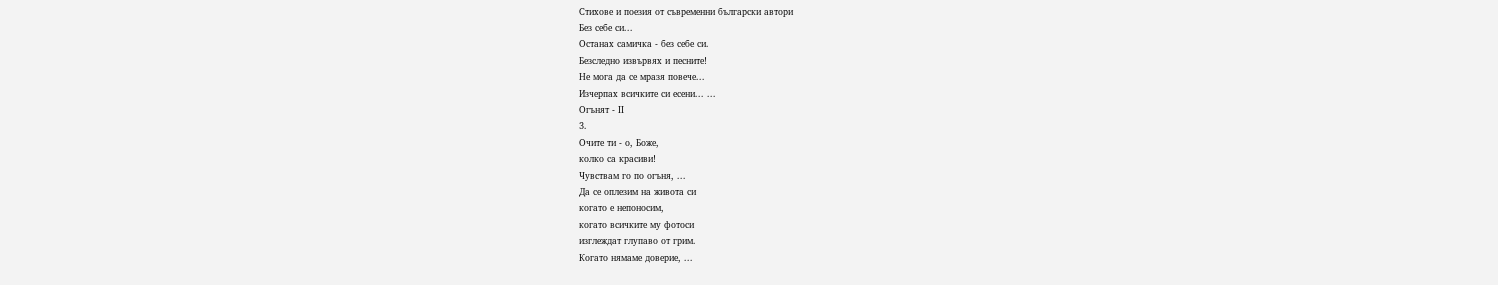Стихове и поезия от съвременни български автори
Без себе си...
Останах самичка - без себе си.
Безследно извървях и песните!
Не мога да се мразя повече...
Изчерпах всичките си есени... ...
Огънят - ІІ
3.
Очите ти - о, Боже,
колко са красиви!
Чувствам го по огъня, ...
Да се оплезим на живота си
когато е непоносим,
когато всичките му фотоси
изглеждат глупаво от грим.
Когато нямаме доверие, ...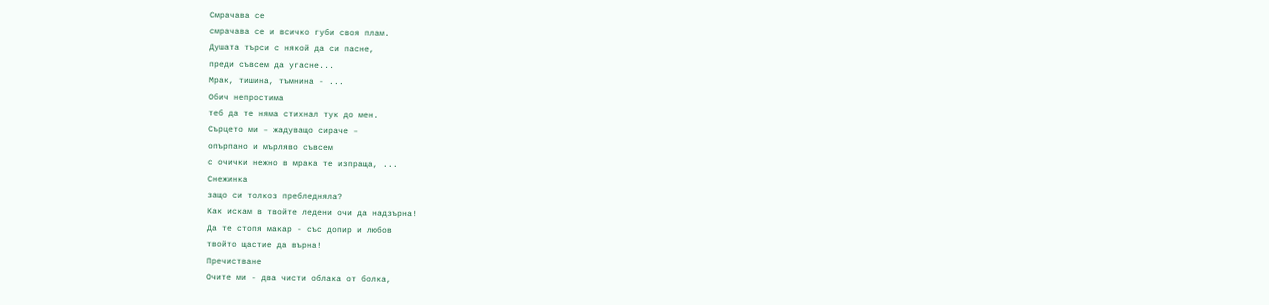Смрачава се
смрачава се и всичко губи своя плам.
Душата търси с някой да си пасне,
преди съвсем да угасне...
Мрак, тишина, тъмнина - ...
Обич непростима
теб да те няма стихнал тук до мен.
Сърцето ми – жадуващо сираче –
опърпано и мърляво съвсем
с очички нежно в мрака те изпраща, ...
Снежинка
защо си толкоз пребледняла?
Как искам в твойте ледени очи да надзърна!
Да те стопя макар - със допир и любов
твойто щастие да върна!
Пречистване
Очите ми - два чисти облака от болка,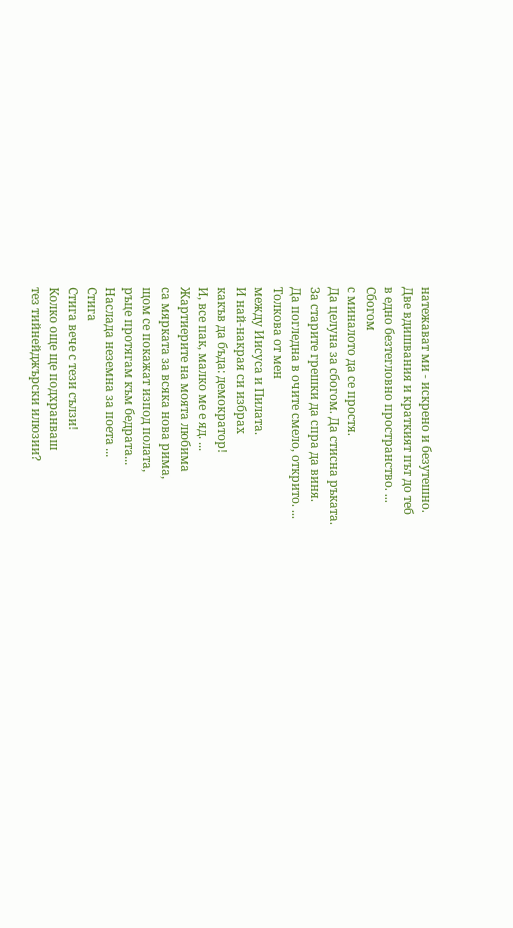натежават ми - искрено и безутешно.
Две вдишвания и краткият път до теб
в едно безтегловно пространство. ...
Сбогом
с миналото да се простя.
Да целуна за сбогом. Да стисна ръката.
За старите грешки да спра да виня.
Да погледна в очите смело, открито. ...
Толкова от мен
между Иисуса и Пилата.
И най-накрая си избрах
какъв да бъда: демократор!
И, все пак, малко ме е яд. ...
Жартиерите на моята любима
са мярката за всяка нова рима,
щом се покажат изпод полата,
ръце протягам към бедрата...
Наслада неземна за поета ...
Стига
Стига вече с тези сълзи!
Колко още ще подхранваш
тез тийнейджърски илюзии?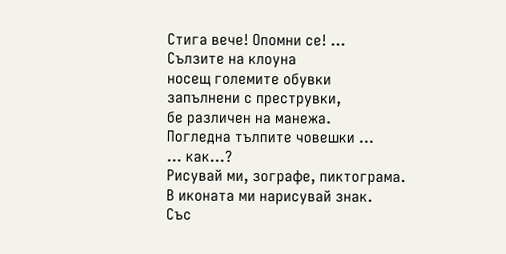Стига вече! Опомни се! ...
Сълзите на клоуна
носещ големите обувки
запълнени с преструвки,
бе различен на манежа.
Погледна тълпите човешки ...
... как...?
Рисувай ми, зографе, пиктограма.
В иконата ми нарисувай знак.
Със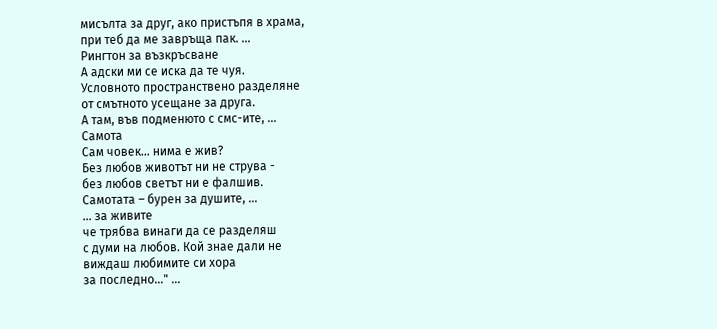мисълта за друг, ако пристъпя в храма,
при теб да ме завръща пак. ...
Рингтон за възкръсване
А адски ми се иска да те чуя.
Условното пространствено разделяне
от смътното усещане за друга.
А там, във подменюто с смс-ите, ...
Самота
Сам човек... нима е жив?
Без любов животът ни не струва -
без любов светът ни е фалшив.
Самотата – бурен за душите, ...
... за живите
че трябва винаги да се разделяш
с думи на любов. Кой знае дали не
виждаш любимите си хора
за последно..." ...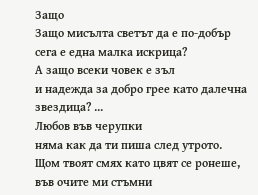Защо
Защо мисълта светът да е по-добър
сега е една малка искрица?
А защо всеки човек е зъл
и надежда за добро грее като далечна звездица? ...
Любов във черупки
няма как да ти пиша след утрото.
Щом твоят смях като цвят се ронеше,
във очите ми стъмни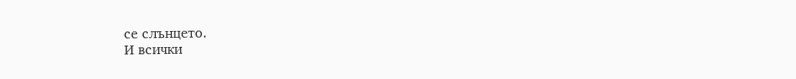се слънцето.
И всички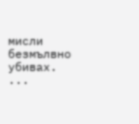мисли безмълвно убивах. ...